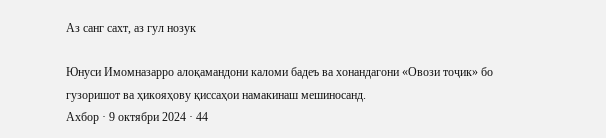Аз санг сахт, аз гул нозук

Юнуси Имомназарро алоқамандони каломи бадеъ ва хонандагони «Овози тоҷик» бо гузоришот ва ҳикояҳову қиссаҳои намакинаш мешиносанд.
Ахбор · 9 октябри 2024 · 44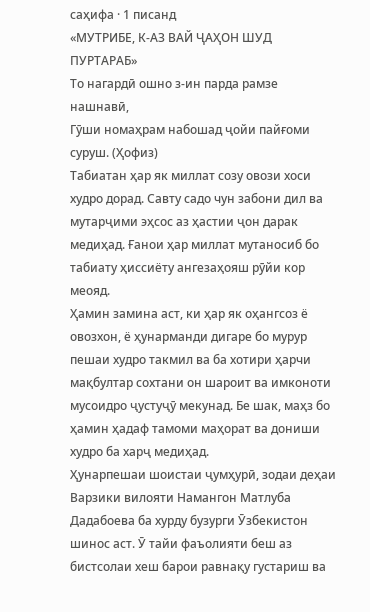саҳифа · 1 писанд
«МУТРИБЕ, К-АЗ ВАЙ ҶАҲОН ШУД ПУРТАРАБ»
То нагардӣ ошно з-ин парда рамзе нашнавӣ,
Гӯши номаҳрам набошад ҷойи пайғоми суруш. (Ҳофиз)
Табиатан ҳар як миллат созу овози хоси худро дорад. Савту садо чун забони дил ва мутарҷими эҳсос аз ҳастии ҷон дарак медиҳад. Ғанои ҳар миллат мутаносиб бо табиату ҳиссиёту ангезаҳояш рӯйи кор меояд.
Ҳамин замина аст, ки ҳар як оҳангсоз ё овозхон, ё ҳунарманди дигаре бо мурур пешаи худро такмил ва ба хотири ҳарчи мақбултар сохтани он шароит ва имконоти мусоидро ҷустуҷӯ мекунад. Бе шак, маҳз бо ҳамин ҳадаф тамоми маҳорат ва дониши худро ба харҷ медиҳад.
Ҳунарпешаи шоистаи ҷумҳурӣ, зодаи деҳаи Варзики вилояти Намангон Матлуба Дадабоева ба хурду бузурги Ӯзбекистон шинос аст. Ӯ тайи фаъолияти беш аз бистсолаи хеш барои равнақу густариш ва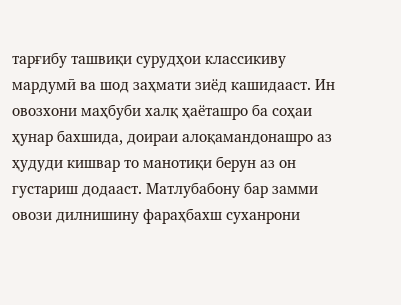тарғибу ташвиқи сурудҳои классикиву мардумӣ ва шод заҳмати зиёд кашидааст. Ин овозхони маҳбуби халқ ҳаёташро ба соҳаи ҳунар бахшида, доираи алоқамандонашро аз ҳудуди кишвар то манотиқи берун аз он густариш додааст. Матлубабону бар замми овози дилнишину фараҳбахш суханрони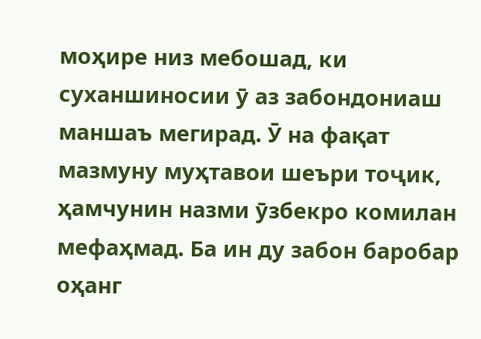моҳире низ мебошад, ки суханшиносии ӯ аз забондониаш маншаъ мегирад. Ӯ на фақат мазмуну муҳтавои шеъри тоҷик, ҳамчунин назми ӯзбекро комилан мефаҳмад. Ба ин ду забон баробар оҳанг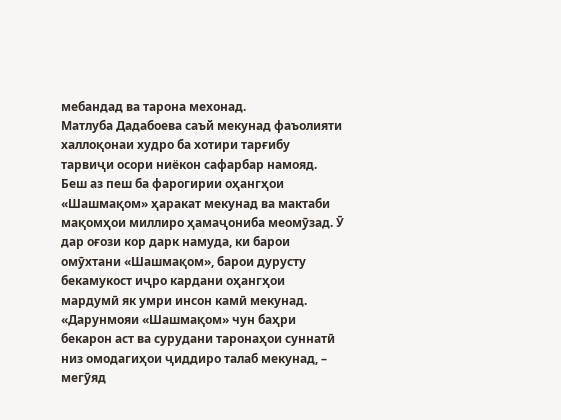мебандад ва тарона мехонад.
Матлуба Дадабоева саъй мекунад фаъолияти халлоқонаи худро ба хотири тарғибу тарвиҷи осори ниёкон сафарбар намояд. Беш аз пеш ба фарогирии оҳангҳои «Шашмақом» ҳаракат мекунад ва мактаби мақомҳои миллиро ҳамаҷониба меомӯзад. Ӯ дар оғози кор дарк намуда, ки барои омӯхтани «Шашмақом», барои дурусту бекамукост иҷро кардани оҳангҳои мардумӣ як умри инсон камӣ мекунад.
«Дарунмояи «Шашмақом» чун баҳри бекарон аст ва сурудани таронаҳои суннатӣ низ омодагиҳои ҷиддиро талаб мекунад, – мегӯяд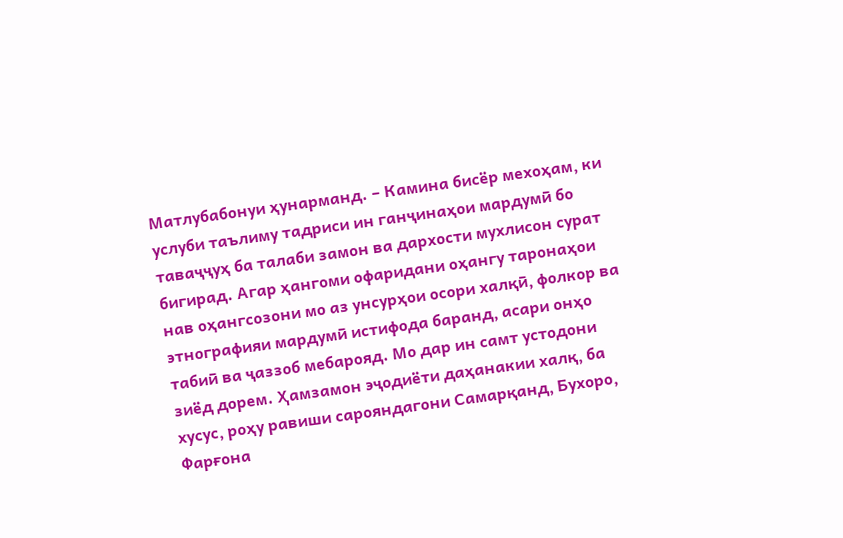Матлубабонуи ҳунарманд. – Камина бисёр мехоҳам, ки услуби таълиму тадриси ин ганҷинаҳои мардумӣ бо таваҷҷуҳ ба талаби замон ва дархости мухлисон сурат бигирад. Агар ҳангоми офаридани оҳангу таронаҳои нав оҳангсозони мо аз унсурҳои осори халқӣ, фолкор ва этнографияи мардумӣ истифода баранд, асари онҳо табиӣ ва ҷаззоб мебарояд. Мо дар ин самт устодони зиёд дорем. Ҳамзамон эҷодиёти даҳанакии халқ, ба хусус, роҳу равиши сарояндагони Самарқанд, Бухоро, Фарғона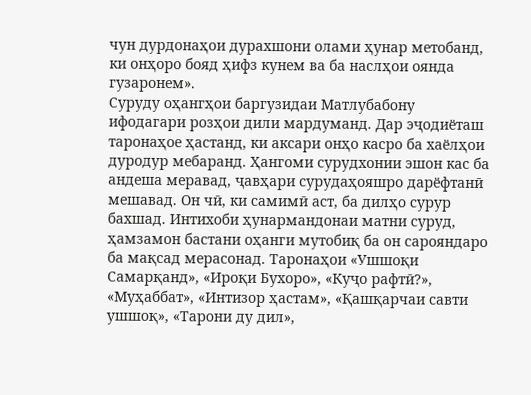чун дурдонаҳои дурахшони олами ҳунар метобанд, ки онҳоро бояд ҳифз кунем ва ба наслҳои оянда гузаронем».
Суруду оҳангҳои баргузидаи Матлубабону ифодагари розҳои дили мардуманд. Дар эҷодиёташ таронаҳое ҳастанд, ки аксари онҳо касро ба хаёлҳои дуродур мебаранд. Ҳангоми сурудхонии эшон кас ба андеша меравад, ҷавҳари сурудаҳояшро дарёфтанӣ мешавад. Он чӣ, ки самимӣ аст, ба дилҳо сурур бахшад. Интихоби ҳунармандонаи матни суруд, ҳамзамон бастани оҳанги мутобиқ ба он сарояндаро ба мақсад мерасонад. Таронаҳои «Ушшоқи Самарқанд», «Ироқи Бухоро», «Куҷо рафтӣ?», «Муҳаббат», «Интизор ҳастам», «Қашқарчаи савти ушшоқ», «Тарони ду дил»,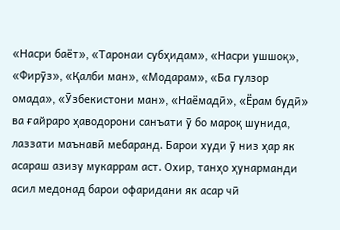«Насри баёт», «Таронаи субҳидам», «Насри ушшоқ», «Фирӯз», «Қалби ман», «Модарам», «Ба гулзор омада», «Ӯзбекистони ман», «Наёмадӣ», «Ёрам будӣ» ва ғайраро ҳаводорони санъати ӯ бо мароқ шунида, лаззати маънавӣ мебаранд. Барои худи ӯ низ ҳар як асараш азизу мукаррам аст. Охир, танҳо ҳунарманди асил медонад барои офаридани як асар чӣ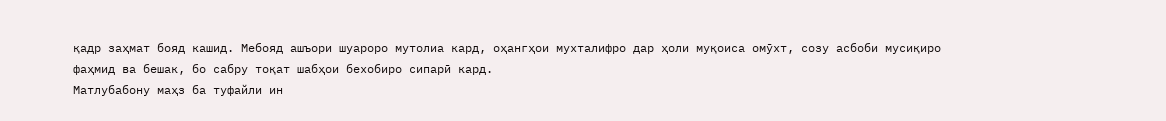қадр заҳмат бояд кашид. Мебояд ашъори шуароро мутолиа кард, оҳангҳои мухталифро дар ҳоли муқоиса омӯхт, созу асбоби мусиқиро фаҳмид ва бешак, бо сабру тоқат шабҳои бехобиро сипарӣ кард.
Матлубабону маҳз ба туфайли ин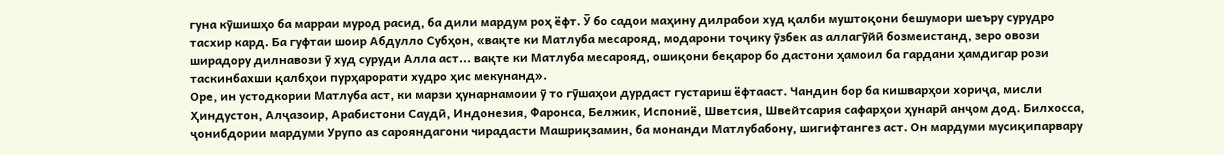гуна кӯшишҳо ба марраи мурод расид, ба дили мардум роҳ ёфт. Ӯ бо садои маҳину дилрабои худ қалби муштоқони бешумори шеъру сурудро тасхир кард. Ба гуфтаи шоир Абдулло Субҳон, «вақте ки Матлуба месарояд, модарони тоҷику ӯзбек аз аллагӯйӣ бозмеистанд, зеро овози ширадору дилнавози ӯ худ суруди Алла аст... вақте ки Матлуба месарояд, ошиқони беқарор бо дастони ҳамоил ба гардани ҳамдигар рози таскинбахши қалбҳои пурҳарорати худро ҳис мекунанд».
Оре, ин устодкории Матлуба аст, ки марзи ҳунарнамоии ӯ то гӯшаҳои дурдаст густариш ёфтааст. Чандин бор ба кишварҳои хориҷа, мисли Ҳиндустон, Алҷазоир, Арабистони Саудӣ, Индонезия, Фаронса, Белжик, Испониё, Шветсия, Швейтсария сафарҳои ҳунарӣ анҷом дод. Билхосса, ҷонибдории мардуми Урупо аз сарояндагони чирадасти Машриқзамин, ба монанди Матлубабону, шигифтангез аст. Он мардуми мусиқипарвару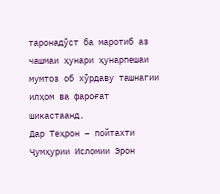таронадӯст ба маротиб аз чашмаи ҳунари ҳунарпешаи мумтоз об хӯрдаву ташнагии илҳом ва фароғат шикастаанд.
Дар Теҳрон – пойтахти Ҷумҳурии Исломии Эрон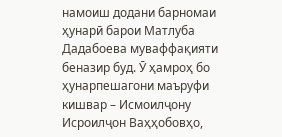намоиш додани барномаи ҳунарӣ барои Матлуба Дадабоева муваффақияти беназир буд. Ӯ ҳамроҳ бо ҳунарпешагони маъруфи кишвар – Исмоилҷону Исроилҷон Ваҳҳобовҳо,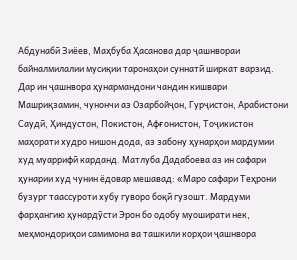Абдунабӣ Зиёев, Маҳбуба Ҳасанова дар ҷашнвораи байналмилалии мусиқии таронаҳои суннатӣ ширкат варзид. Дар ин ҷашнвора ҳунармандони чандин кишвари Машриқзамин, чунончи аз Озарбойҷон, Гурҷистон, Арабистони Саудӣ, Ҳиндустон, Покистон, Афғонистон, Тоҷикистон маҳорати худро нишон дода, аз забону ҳунарҳои мардумии худ муаррифӣ карданд. Матлуба Дадабоева аз ин сафари ҳунарии худ чунин ёдовар мешавад: «Маро сафари Теҳрони бузург таассуроти хубу гуворо боқӣ гузошт. Мардуми фарҳангию ҳунардӯсти Эрон бо одобу муоширати нек, меҳмондориҳои самимона ва ташкили корҳои ҷашнвора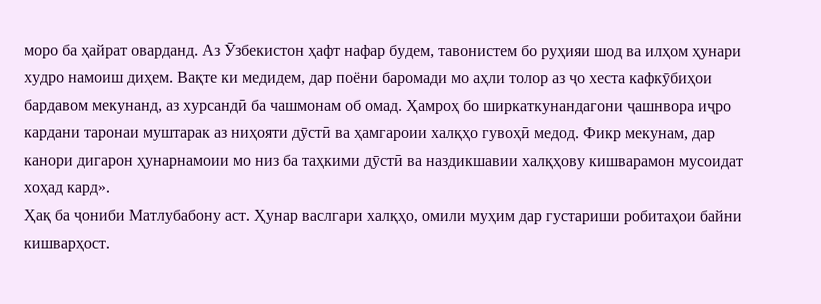моро ба ҳайрат оварданд. Аз Ӯзбекистон ҳафт нафар будем, тавонистем бо руҳияи шод ва илҳом ҳунари худро намоиш диҳем. Вақте ки медидем, дар поёни баромади мо аҳли толор аз ҷо хеста кафкӯбиҳои бардавом мекунанд, аз хурсандӣ ба чашмонам об омад. Ҳамроҳ бо ширкаткунандагони ҷашнвора иҷро кардани таронаи муштарак аз ниҳояти дӯстӣ ва ҳамгароии халқҳо гувоҳӣ медод. Фикр мекунам, дар канори дигарон ҳунарнамоии мо низ ба таҳкими дӯстӣ ва наздикшавии халқҳову кишварамон мусоидат хоҳад кард».
Ҳақ ба ҷониби Матлубабону аст. Ҳунар васлгари халқҳо, омили муҳим дар густариши робитаҳои байни кишварҳост.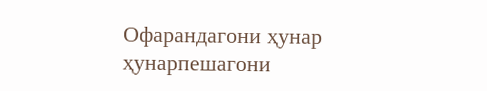Офарандагони ҳунар ҳунарпешагони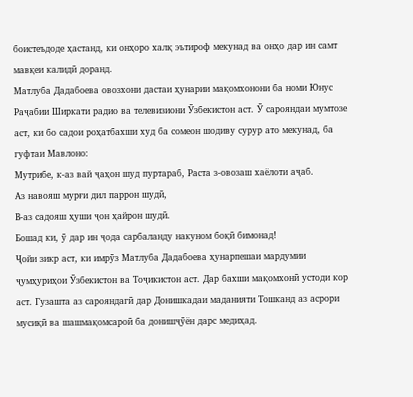боистеъдоде ҳастанд, ки онҳоро халқ эътироф мекунад ва онҳо дар ин самт мавқеи калидӣ доранд.
Матлуба Дадабоева овозхони дастаи ҳунарии мақомхонони ба номи Юнус Раҷабии Ширкати радио ва телевизиони Ӯзбекистон аст. Ӯ сарояндаи мумтозе аст, ки бо садои роҳатбахши худ ба сомеон шодиву сурур ато мекунад, ба гуфтаи Мавлоно:
Мутрибе, к-аз вай ҷаҳон шуд пуртараб, Раста з-овозаш хаёлоти аҷаб.
Аз навояш мурғи дил паррон шудӣ,
В-аз садояш ҳуши ҷон ҳайрон шудӣ.
Бошад ки, ӯ дар ин ҷода сарбаланду накуном боқӣ бимонад!
Ҷойи зикр аст, ки имрӯз Матлуба Дадабоева ҳунарпешаи мардумии ҷумҳуриҳои Ӯзбекистон ва Тоҷикистон аст. Дар бахши мақомхонӣ устоди кор аст. Гузашта аз сарояндагӣ дар Донишкадаи маданияти Тошканд аз асрори мусиқӣ ва шашмақомсароӣ ба донишҷӯён дарс медиҳад.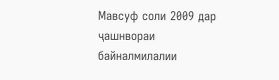Мавсуф соли 2009 дар ҷашнвораи байналмилалии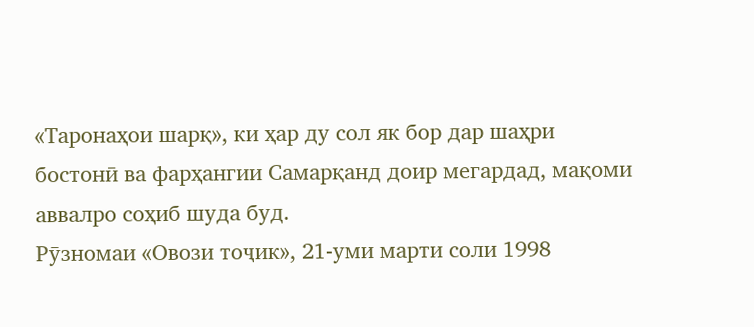«Таронаҳои шарқ», ки ҳар ду сол як бор дар шаҳри бостонӣ ва фарҳангии Самарқанд доир мегардад, мақоми аввалро соҳиб шуда буд.
Рӯзномаи «Овози тоҷик», 21-уми марти соли 1998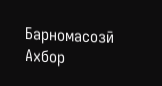Барномасозӣ
Ахбор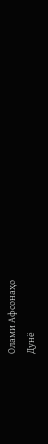Олами Афсонаҳо
Дунё